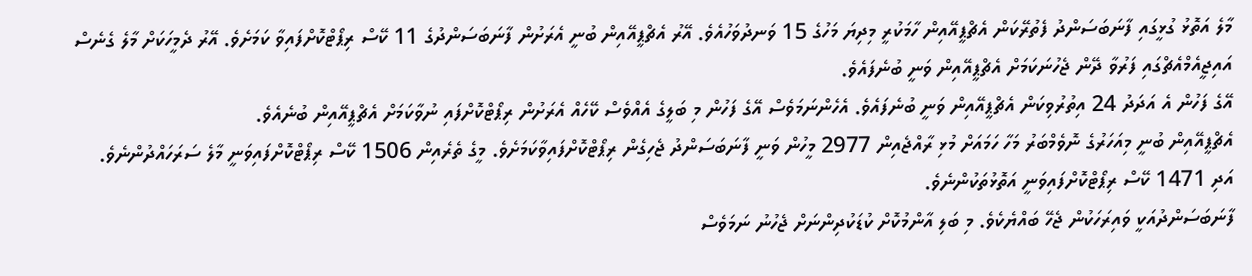މާލެ އަތޮޅު ގުޅީގައި ފާނަބަސަންދު ފެތުރޭކަން އެޗްޕީއޭއިން ހާމަކުރީ މިދިޔަ މަހުގެ 15 ވަނދުވަހުއެވެ. އޭރު އެޗްޕީއޭއިން ބުނީ އެރަށުން ފާނަބަސަންދުގެ 11 ކޭސް ރިޕޯޓްކޮށްފައިވާ ކަމަށެވެ. އޭރު ދެމީހަކަށް މާލެ ގެނެސް އައިޖީއެމްއެޗްގައި ފަރުވާ ދޭން ޖެހުނަކަމަށް އެޗްޕީއޭއިން ވަނީ ބުނެފައެވެ.
އޭގެ ފަހުން އެ އަދަދު 24 އިތުރުވިކަން އެޗްޕީއޭއިން ވަނީ ބުނެފައެވެ. އެހެންނަމަވެސް އޭގެ ފަހުން މި ބަލީގެ އެއްވެސް ކޭހެއް އެރަށުން ރިޕޯޓްކޮށްފައި ނުވާކަމަށް އެޗްޕީއޭއިން ބުނެއެވެ.
އެޗްޕީއޭއިން ބުނީ މިއަހަރުގެ ނޮވެމްބަރު މަހާ ހަމައަށް މުޅި ރާއްޖެއިން 2977 މީހުން ވަނީ ފާނަބަސަންދު ޖެހިގެން ރިޕޯޓްކޮށްފައިވާކަމަށެވެ. މީގެ ތެރެއިން 1506 ކޭސް ރިޕޯޓްކޮށްފައިވަނީ މާލެ ސަރަހައްދުންނެވެ. އަދި 1471 ކޭސް ރިޕޯޓްކޮށްފައިވަނީ އަތޮޅުތަކުންނެވެ.
ފާނަބަސަންދުއަކީ ވައިރަހަކުން ޖެހޭ ބައްޔެކެވެ. މި ބަލި އާންމުކޮށް ކުޑަކުދިންނަށް ޖެހުނު ނަމަވެސް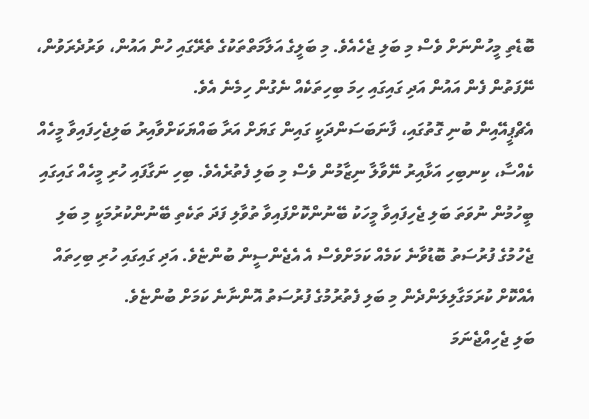ބޮޑެތި މީހުންނަށް ވެސް މި ބަލި ޖެހެއެވެ. މި ބަލީގެ އަލާމަތްތަކުގެ ތެރޭގައި ހުން އައުން، ވަރުދެރަވުން، ނޭފަތުން ފެން އައުން އަދި ގައިގައި ހިމަ ބިހިތަކެއް ނެގުން ހިމެނެ އެވެ.
އެޗްޕީއޭއިން ބުނި ގޮތުގައި، ފާނަބަސަންދަކީ ގައިން ގަޔަށް އަރާ ބައްޔަކަށްވާއިރު ބަލިޖެހިފައިވާ މީހެއް ކެއްސާ، ކިނބިހި އަޅާއިރު ނޭވާލާ ނިޒާމުން ވެސް މި ބަލި ފެތުރެއެވެ. ބިހި ނަގާފައި ހުރި މީހެއް ގައިގައި ބީހުމުން ނުވަތަ ބަލި ޖެހިފައިވާ މީހަކު ބޭނުންކޮށްފައިވާ ތުވާލި ފަދަ ތަކެތި ބޭނުންކުރުމަކީ މި ބަލި ޖެހުމުގެ ފުރުސަތު ބޮޑުވާނެ ކަމެއް ކަމަށްވެސް އެ އެޖެންސީން ބުންޏެވެ. އަދި ގައިގައި ހުރި ބިހިތައް އެއްކޮށް ކުރަމަގާލިލަންދެން މި ބަލި ފެތުރުމުގެ ފުރުސަތު އޮންނާނެ ކަމަށް ބުންޏެވެ.
ބަލި ޖެހިއްޖެނަމަ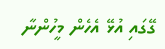ގޭގައި އުޅޭ އެހެން މީހުންނާ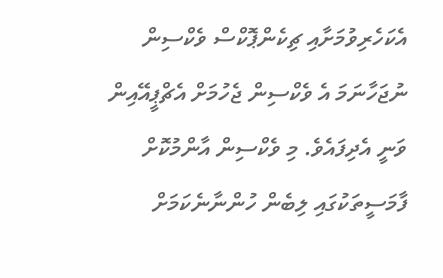އެކަހެރިވުމަށާއި ޗިކެންޕޮކްސް ވެކްސިން ނުޖަހާނަމަ އެ ވެކްސިން ޖެހުމަށް އެޗްޕީއޭއިން ވަނީ އެދިފައެވެ. މި ވެކްސިން އާންމުކޮށް ފާމަސީތަކުގައި ލިބެން ހުންނާނެކަމަށް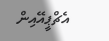އެޗްޕީއޭއިން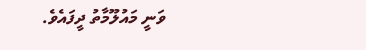ވަނީ މައުލޫމާތު ދީފައެވެ.